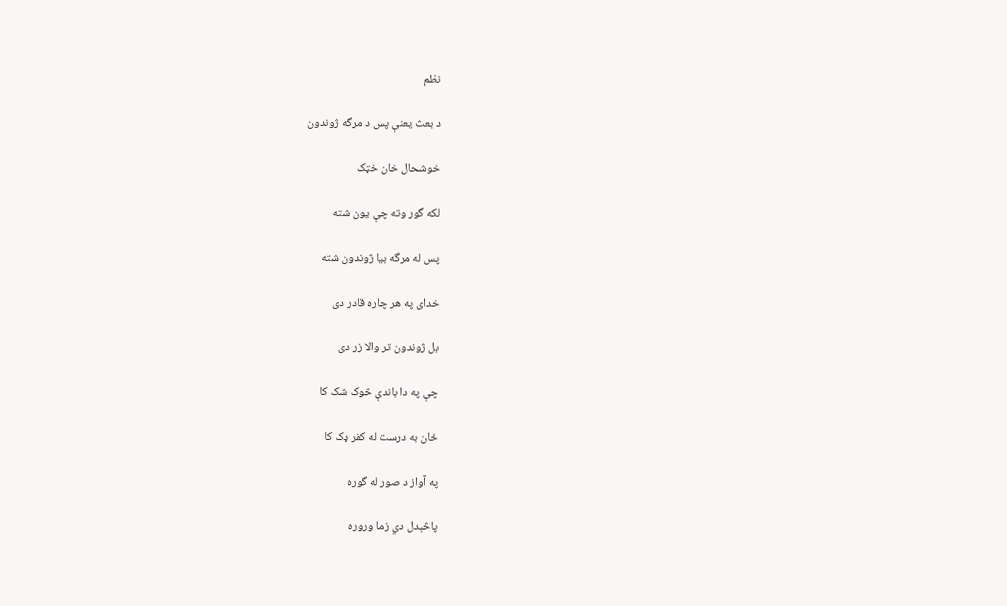نظم

د بعث يعنې پس د مرگه ژوندون

خوشحال خان خټک

لکه گور وته چې يون شته

پس له مرگه بيا ژوندون شته

خدای په هر چاره قادر دی

بل ژوندون تر والا زر دی

چې په دا باندې څوک شک کا

ځان به درست له کفر ډک کا

په آواز د صور له گوره

پاڅېدل دي زما وروره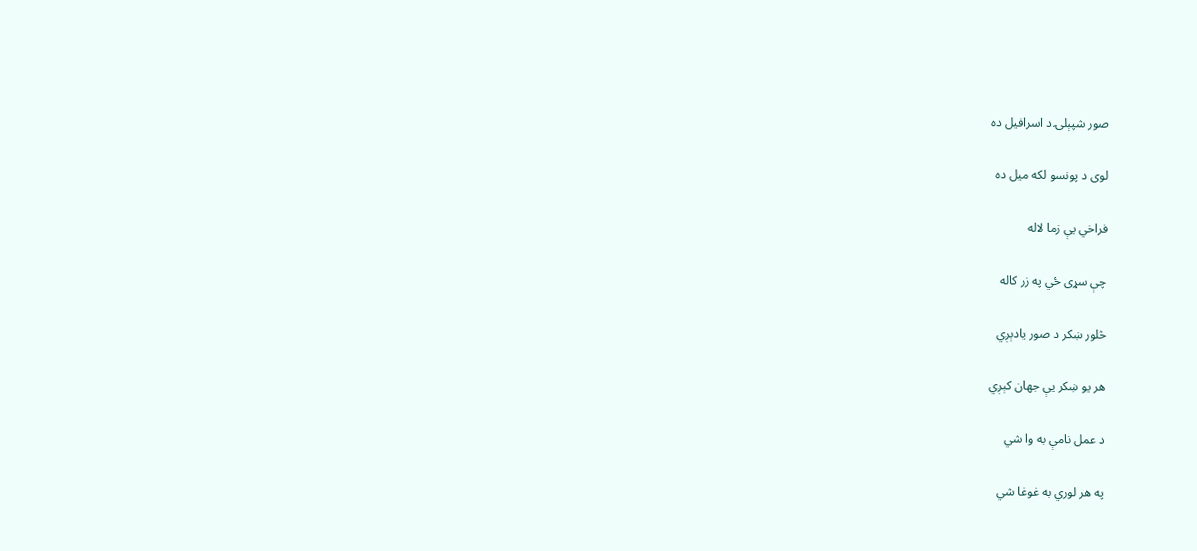صور شپېلۍ د اسرافيل ده

لوی د پونسو لکه ميل ده

فراخي يې زما لاله

چې سړی ځي په زر کاله

څلور ښکر د صور يادېږي

هر يو ښکر يې جهان کېږي

د عمل نامې به وا شي

په هر لوري به غوغا شي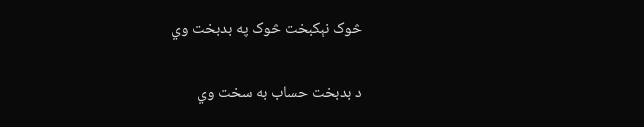څوک نېکبخت څوک په بدبخت وي

د بدبخت حساب به سخت وي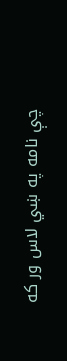چې نامه په ښي لاس ور که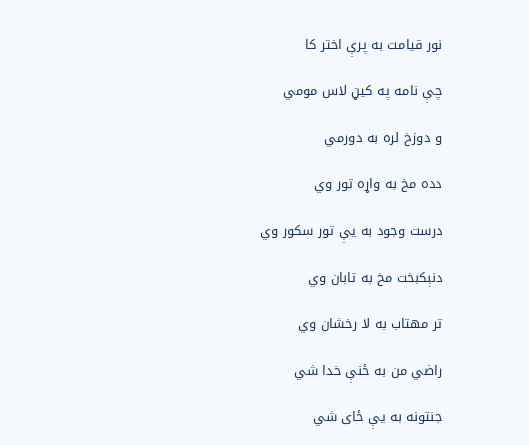نور قيامت به پرې اختر کا

چې نامه په کيڼ لاس مومي

و دوزخ لره به دورمي

دده مخ به واړه تور وي

درست وجود به يې تور سکور وي

دنېکبخت مخ به تابان وي

تر مهتاب به لا رخشان وي

راضي من به ځنې خدا شي

جنتونه به يې ځای شي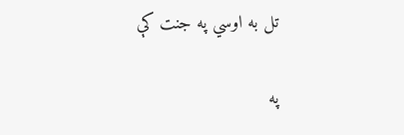تل به اوسي په جنت کې

په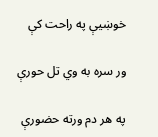خوښيې په راحت کې

ور سره به وي تل حورې

په هر دم ورته حضورې